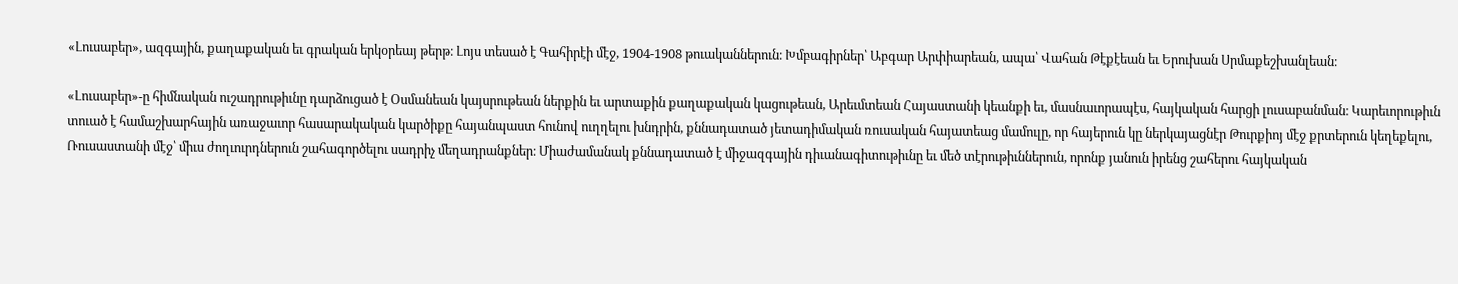«Լուսաբեր», ազգային, քաղաքական եւ գրական երկօրեայ թերթ։ Լոյս տեսած է Գահիրէի մէջ, 1904-1908 թուականներուն։ Խմբագիրներ՝ Աբգար Արփիարեան, ապա՝ Վահան Թէքէեան եւ Երուխան Սրմաքեշխանլեան։

«Լուսաբեր»-ը հիմնական ուշադրութիւնը դարձուցած է Օսմանեան կայսրութեան ներքին եւ արտաքին քաղաքական կացութեան, Արեւմտեան Հայաստանի կեանքի եւ, մասնաւորապէս, հայկական հարցի լուսաբանման։ Կարեւորութիւն տուած է համաշխարհային առաջաւոր հասարակական կարծիքը հայանպաստ հունով ուղղելու խնդրին, քննադատած յետադիմական ռուսական հայատեաց մամուլը, որ հայերուն կը ներկայացնէր Թուրքիոյ մէջ քրտերուն կեղեքելու, Ռուսաստանի մէջ՝ միւս ժողւուրդներուն շահագործելու սադրիչ մեղադրանքներ։ Միաժամանակ քննադատած է միջազգային դիւանագիտութիւնը եւ մեծ տէրութիւններուն, որոնք յանուն իրենց շահերու հայկական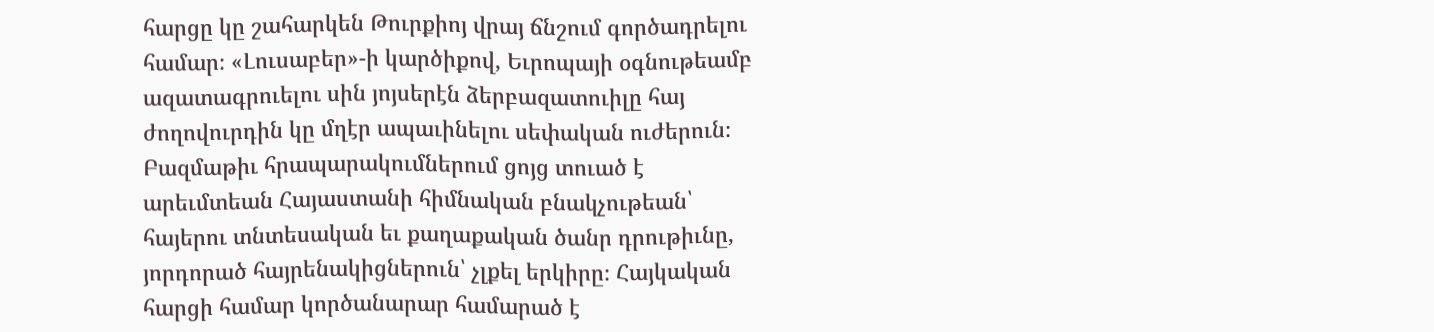հարցը կը շահարկեն Թուրքիոյ վրայ ճնշում գործադրելու համար։ «Լուսաբեր»-ի կարծիքով, Եւրոպայի օգնութեամբ ազատագրուելու սին յոյսերէն ձերբազատուիլը հայ ժողովուրդին կը մղէր ապաւինելու սեփական ուժերուն։ Բազմաթիւ հրապարակումներում ցոյց տուած է արեւմտեան Հայաստանի հիմնական բնակչութեան՝ հայերու տնտեսական եւ քաղաքական ծանր դրութիւնը, յորդորած հայրենակիցներուն՝ չլքել երկիրը։ Հայկական հարցի համար կործանարար համարած է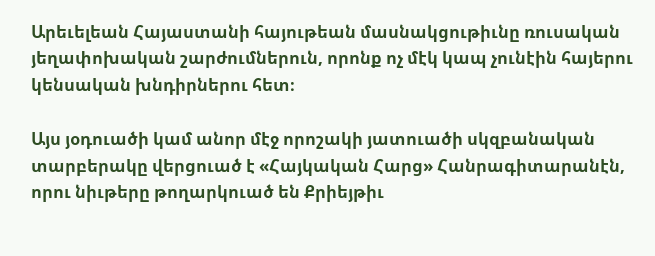Արեւելեան Հայաստանի հայութեան մասնակցութիւնը ռուսական յեղափոխական շարժումներուն, որոնք ոչ մէկ կապ չունէին հայերու կենսական խնդիրներու հետ։

Այս յօդուածի կամ անոր մէջ որոշակի յատուածի սկզբանական տարբերակը վերցուած է «Հայկական Հարց» Հանրագիտարանէն, որու նիւթերը թողարկուած են Քրիեյթիւ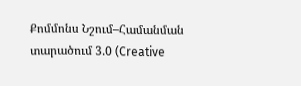Քոմմոնս Նշում–Համանման տարածում 3.0 (Creative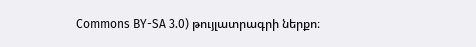Commons BY-SA 3.0) թույլատրագրի ներքո։